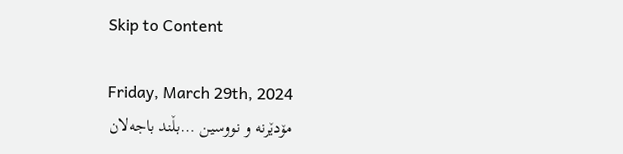Skip to Content

Friday, March 29th, 2024
مۆدێرنه‌ و نووسین …بڵند باجه‌لان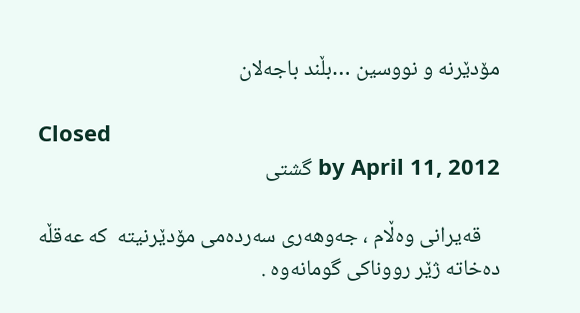مۆدێرنه‌ و نووسین …بڵند باجه‌لان

Closed
by April 11, 2012 گشتی

    قه‌یرانی وه‌ڵام ، جه‌وهه‌ری سه‌رده‌می مۆدێرنیته‌  كه‌ عه‌قڵه‌  ده‌خاته‌ ژێر رووناكی گومانه‌وه‌ .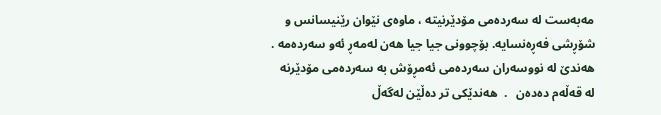مه‌به‌ست له‌ سه‌رده‌می مۆدێرنیته‌ ، ماوه‌ی نێوان رێنیسانس و شۆڕشی فه‌ڕه‌نسایه‌. بۆچوونی جیا جیا هه‌ن له‌مه‌ڕ ئه‌و سه‌رده‌مه‌ .   هه‌ندێ‌ له‌ نووسه‌ران سه‌رده‌می ئه‌مڕۆش به‌ سه‌رده‌می مۆدێرنه‌ له‌ قه‌ڵه‌م ده‌ده‌ن   .  هه‌ندێكی تر ده‌ڵێن له‌گه‌ڵ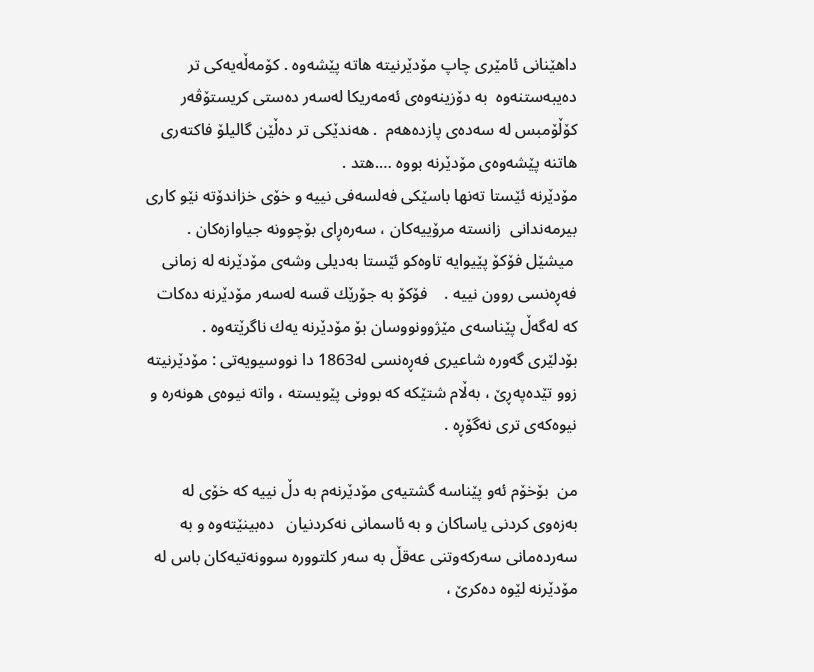داهێنانی ئامێری چاپ مۆدێرنیته‌ هاته‌ پێشه‌وه‌ . كۆمه‌ڵه‌یه‌كی تر ده‌یبه‌ستنه‌وه‌  به‌ دۆزینه‌وه‌ی ئه‌مه‌ریكا له‌سه‌ر ده‌ستی كریستۆڤه‌ر كۆڵۆمبس له‌ سه‌ده‌ی پازده‌هه‌م  . هه‌ندێكی تر ده‌ڵێن گالیلۆ فاكته‌ری هاتنه‌ پێشه‌وه‌ی مۆدێرنه‌ بووه‌ ….هتد .
مۆدێرنه‌ ئێستا ته‌نها باسێكی فه‌لسه‌فی نییه‌ و خۆی خزاندۆته‌ نێو كاری بیرمه‌ندانی  زانسته‌ مرۆییه‌كان ، سه‌ره‌ڕای بۆچوونه‌ جیاوازه‌كان .
 میشێل فۆكۆ پێیوایه‌ تاوه‌كو ئێستا به‌دیلی وشه‌ی مۆدێرنه‌ له‌ زمانی فه‌ڕه‌نسی روون نییه‌ .    فۆكۆ به‌ جۆرێك قسه‌ له‌سه‌ر مۆدێرنه‌ ده‌كات  كه‌ له‌گه‌ڵ پێناسه‌ی مێژوونووسان بۆ مۆدێرنه‌ یه‌ك ناگرێته‌وه‌ .
بۆدلێری گه‌وره‌ شاعیری فه‌ڕه‌نسی له‌1863 دا نووسیویه‌تی : مۆدێرنیته‌ زوو تێده‌په‌ڕێ‌ ، به‌ڵام شتێكه‌ كه‌ بوونی پێویسته‌ ، واته‌ نیوه‌ی هونه‌ره‌ و  نیوه‌كه‌ی تری نه‌گۆڕه‌ .

من  بۆخۆم ئه‌و پێناسه‌ گشتیه‌ی مۆدێرنه‌م به‌ دڵ نییه‌ كه‌ خۆی له‌ به‌زه‌وی كردنی یاساكان و به‌ ئاسمانی نه‌كردنیان   ده‌بینێته‌وه‌ و به‌ سه‌رده‌مانی سه‌ركه‌وتنی عه‌قڵ به‌ سه‌ر كلتووره‌ سوونه‌تیه‌كان باس له‌ مۆدێرنه‌ لێوه‌ ده‌كرێ‌ ،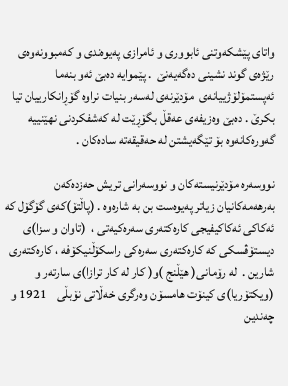واتای پێشكه‌وتنی ئابووری و ئامرازی په‌یوه‌ندی و كه‌مبوونه‌وه‌ی رێژه‌ی گوند نشینی ده‌گه‌یه‌نێ‌  . پێموایه‌ ده‌بێ‌ ئه‌و بنه‌ما ئه‌پستمۆلۆژییانه‌ی  مۆدێرنه‌ی له‌سه‌ر بنیات نراوه‌ گۆڕانكارییان تیا بكرێ‌ . ده‌بێ‌ وه‌زیفه‌ی عه‌قڵ بگۆڕێت له‌ كه‌شفكردنی نهێنییه‌ گه‌وره‌كانه‌وه‌ بۆ تێگه‌یشتن له‌ حه‌قیقه‌ته‌ ساده‌كان .

نووسه‌ره‌ مۆدێرنیسته‌كان و نووسه‌رانی تریش حه‌زده‌كه‌ن  به‌رهه‌مه‌كانیان زیاتر په‌یوه‌ست بن به‌ شاره‌وه‌ . (پاڵتۆ)كه‌ی گۆگۆل كه‌ ئه‌كاكی ئه‌كاكیفیجی كاره‌كته‌ری سه‌ره‌كیه‌تی ،  (تاوان و سزا)ی دیستۆڤسكی كه‌ كاره‌كته‌ری سه‌ره‌كی راسكۆڵنیكۆفه‌ ، كاره‌كته‌ری شارین .  له‌ رۆمانی( هێڵنج )و( كار له‌ كار ترازا)ی سارته‌ر و (ویكتۆریا)ی كینۆت هامسۆن وه‌رگری خه‌ڵاتی نۆبڵی    1921 و چه‌ندین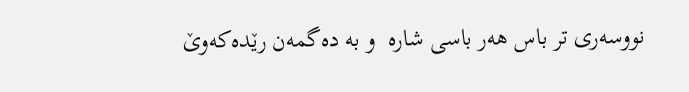نووسه‌ری تر باس هه‌ر باسی شاره‌  و به‌ ده‌گمه‌ن رێده‌كه‌وێ‌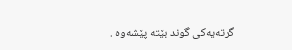گرته‌یه‌كی گوند بێته‌ پێشه‌وه‌ .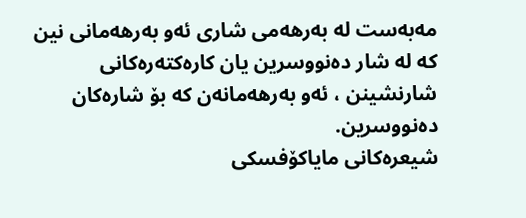مه‌به‌ست له‌ به‌رهه‌می شاری ئه‌و به‌رهه‌مانی نین كه‌ له‌ شار ده‌نووسرین یان كاره‌كته‌ره‌كانی شارنشینن ، ئه‌و به‌رهه‌مانه‌ن كه‌ بۆ شاره‌كان  ده‌نووسرین.
شیعره‌كانی مایاكۆفسكی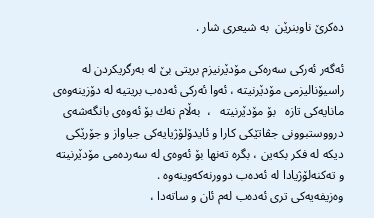ده‌كرێ‌ ناوبنرێن  به‌ شیعری شار .

ئه‌گه‌ر ئه‌ركی سه‌ره‌كی مۆدێرنیزم بریتی بێ‌ له‌ به‌رگریكردن له‌ راسیۆنالیزمی مۆدێرنیته‌ ، ئه‌وا ئه‌ركی ئه‌ده‌ب بریتیه‌ له‌ دۆزینه‌وه‌ی  مانایه‌كی تازه‌   بۆ مۆدێرنیته‌   ،  به‌ڵام نه‌ك بۆ ئه‌وه‌ی بانگه‌شه‌ی درووستبوونی جڤاتێكی كارا و ئایدۆلۆژیایه‌كی جیاواز و جۆرێكی دیكه‌ له‌ فكر بكه‌ین ، بگره‌ ته‌نها بۆ ئه‌وه‌ی له‌ سه‌رده‌می مۆدێرنیته‌ و ته‌كنه‌لۆژیادا له‌ ئه‌ده‌ب دوورنه‌كه‌وینه‌وه‌ .
وه‌زیفه‌یه‌كی تری ئه‌ده‌ب له‌م ئان و ساته‌دا ،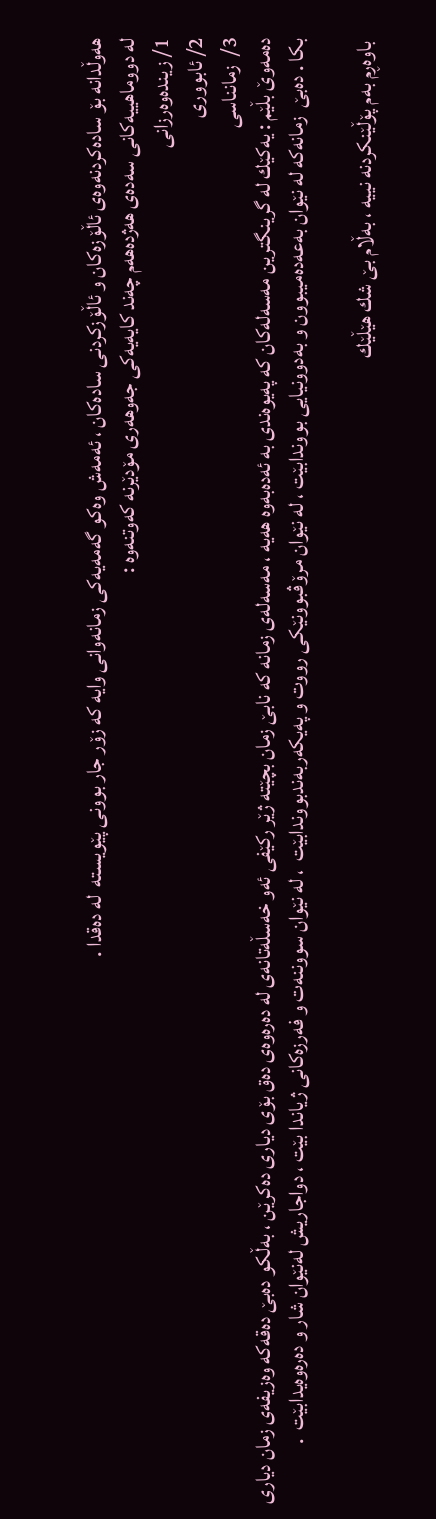هه‌وڵدانه‌ بۆ ساده‌كردنه‌وه‌ی ئاڵۆزه‌كان و ئاڵۆزكردنی ساده‌كان ، ئه‌مه‌ش وه‌كو گه‌مه‌یه‌كی زمانه‌وانی وایه‌ كه‌ زۆر جار بوونی پێویسته‌  له‌ ده‌قدا .
له‌ دووماهییه‌كانی سه‌ده‌ی هه‌ژده‌هه‌م چه‌ند كایه‌یه‌كی جه‌وهه‌ری مۆدێرنه‌ كه‌وتنه‌وه‌ :
1/ زینده‌وه‌رزانی
2/ ئابووری
3/  زمانناسی
ده‌مه‌وێ‌ بڵێم : یه‌كێك له‌ گرینگترین مه‌سه‌له‌كان كه‌ په‌یوه‌ندی به‌ ئه‌ده‌به‌وه‌ هه‌یه‌ ، مه‌سه‌له‌ی زمانه‌ كه‌ نابێ‌ زمان بچێته‌ ژێر ركێفی ئه‌و خه‌سڵه‌تانه‌ی له‌ ده‌ره‌وه‌ی ده‌ق بۆی دیاری ده‌كرێن ، به‌ڵكو ده‌بێ‌ ده‌قه‌كه‌ وه‌زیفه‌ی زمان دیاری بكا . ده‌بێ‌  زمانه‌كه‌ له‌ نێوان به‌عه‌ده‌میبوون و به‌دوونیایی بووندابێت ، له‌ نێوان مرۆڤبوونێكی رووت و په‌یكه‌ربه‌ندبووندابێت  ، له‌ نێوان سووننه‌ت و فه‌رزه‌كانی ژیاندا بێت ، دواجاریش له‌نێوان شار و ده‌ره‌وه‌یدابێت  .

 باوه‌ڕم به‌م پۆڵێنكردنه‌ نییه‌ ، به‌ڵام بێ‌ شك هێڵێك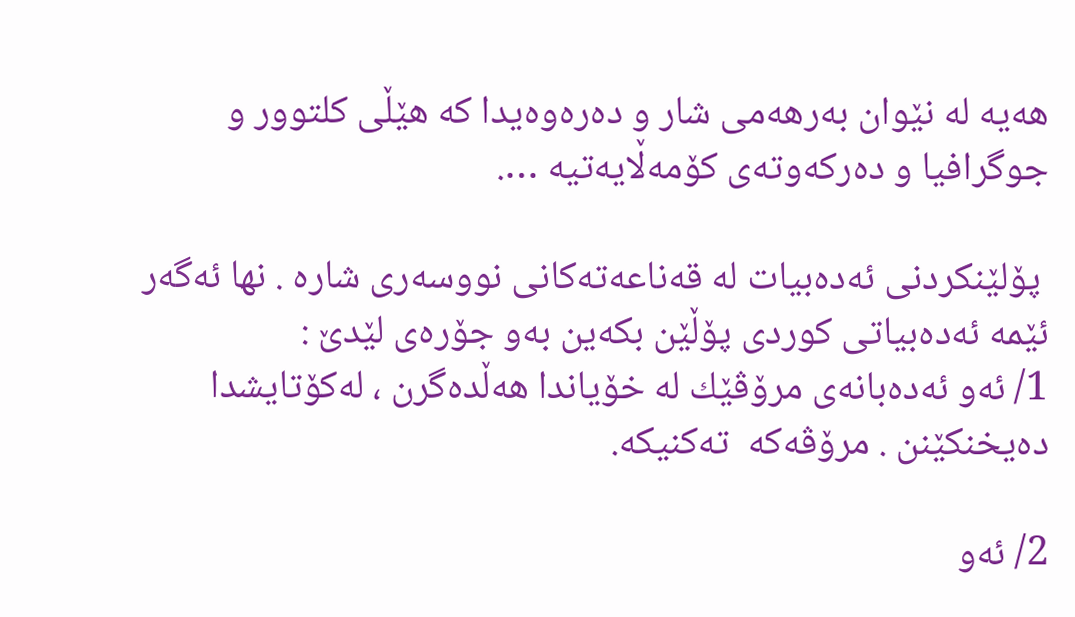هه‌یه‌ له‌ نێوان به‌رهه‌می شار و ده‌ره‌وه‌یدا كه‌ هێڵی كلتوور و جوگرافیا و ده‌ركه‌وته‌ی كۆمه‌ڵایه‌تیه‌ ….

 پۆلێنكردنی ئه‌ده‌بیات له‌ قه‌ناعه‌ته‌كانی نووسه‌ری شاره‌ . نها ئه‌گه‌ر ئێمه‌ ئه‌ده‌بیاتی كوردی پۆڵێن بكه‌ین به‌و جۆره‌ی لێدێ‌ :
1/ ئه‌و ئه‌ده‌بانه‌ی مرۆڤێك له‌ خۆیاندا هه‌ڵده‌گرن ، له‌كۆتایشدا ده‌یخنكێنن . مرۆڤه‌كه‌  ته‌كنیكه‌.

2/ ئه‌و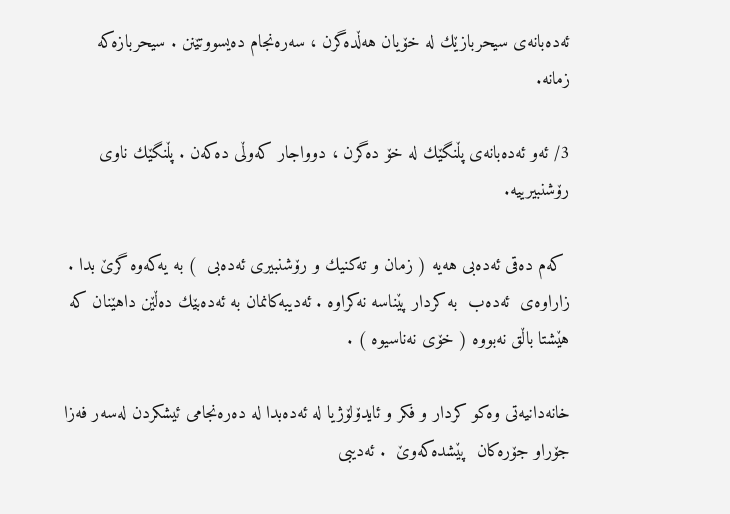ئه‌ده‌بانه‌ی سیحربازێك له‌ خۆیان هه‌ڵده‌گرن ، سه‌ره‌نجام ده‌یسووتێنن . سیحربازه‌كه‌ زمانه‌.

3/ ئه‌و ئه‌ده‌بانه‌ی پڵنگێك له‌ خۆ ده‌گرن ، دوواجار كه‌وڵی ده‌كه‌ن . پڵنگێك ناوی رۆشنبیرییه‌.

 كه‌م ده‌قی ئه‌ده‌بی هه‌یه‌ ( زمان و ته‌كنیك و رۆشنبیری ئه‌ده‌بی  ) به‌ یه‌كه‌وه‌ گرێ‌ بدا .     زاراوه‌ی  ئه‌ده‌ب  به‌ كردار پێناسه‌ نه‌كراوه‌ . ئه‌دیبه‌كانمان به‌ ئه‌ده‌بێك ده‌ڵێن داهێنان كه‌ هێشتا باڵق نه‌بووه‌ ( خۆی نه‌ناسیوه‌ ) .

خانه‌دانیه‌تی وه‌كو كردار و فكر و ئایدۆلۆژیا له‌ ئه‌ده‌بدا له‌ ده‌ره‌نجامی ئیشكردن له‌سه‌ر فه‌زا جۆراو جۆره‌كان  پێشده‌كه‌وێ‌  . ئه‌دیبی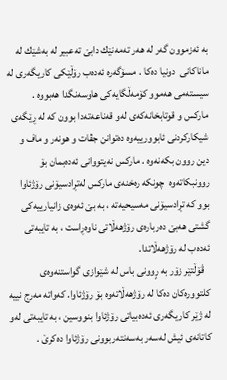به‌ ئه‌زموون گه‌ر له‌ هه‌ر ته‌مه‌نێك دابێ ته‌عبیر له‌ به‌شێك له‌ ماناكانی  دونیا ده‌كا . مسۆگه‌ره‌ ئه‌ده‌ب رۆڵێكی كاریگه‌ری له‌ سیسته‌می هه‌موو كۆمه‌ڵگایه‌كی هاوسه‌نگدا هه‌بووه‌ . ماركس و قوتابخانه‌كه‌ی له‌و قه‌ناعه‌ته‌دا بوون كه‌ له‌ ڕێگه‌ی شیكاركردنی ئابوورییه‌وه‌ ده‌توانن جڤات و هونه‌ر و ماف و دین روون بكه‌نه‌وه‌ . ماركس نه‌یتووانی ئه‌ده‌بمان بۆ روونبكاته‌وه‌  چونكه‌ ره‌خنه‌ی ماركس له‌تڕادسیۆنی رۆژئاوا بوو كه‌ تڕادسیۆنی مه‌سیحیه‌ته‌ ، به‌ بێ‌ ئه‌وه‌ی زانیارییه‌كی گشتی هه‌بێ‌ ده‌رباره‌ی رۆژهه‌ڵاتی ناوه‌ڕاست ، به‌ تایبه‌تی ئه‌ده‌ب له‌ رۆژهه‌ڵاتدا.
   ڤۆڵتێر زۆر به‌ رٍوونی باس له‌ شێوازی گواستنه‌وه‌ی كلتووره‌كان ده‌كا له‌ رۆژهه‌ڵاته‌وه‌ بۆ رۆژئاوا. كه‌واته‌ مه‌رج نییه‌ له‌ ژێر كاریگه‌ری ئه‌ده‌بیاتی رۆژئاوا بنووسین ، به‌ تایبه‌تی له‌و كاتانه‌ی ئیش له‌سه‌ر به‌سه‌نته‌ربوونی رۆژئاوا ده‌كرێ‌ .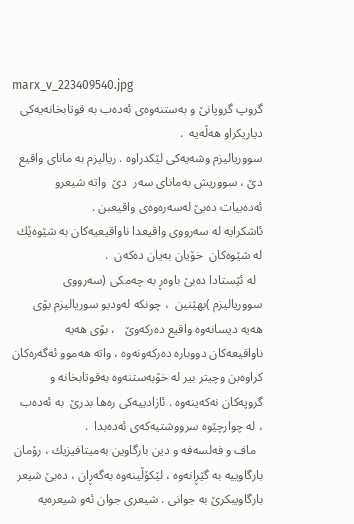marx_v_223409540.jpg
گروپ گروپانێ‌ و به‌ستنه‌وه‌ی ئه‌ده‌ب به‌ قوتابخانه‌یه‌كی دیاریكراو هه‌ڵه‌یه‌  .
سووریالیزم وشه‌یه‌كی لێكدراوه‌ . ریالیزم به‌ مانای واقیع دێ‌ ، سووریش به‌مانای سه‌ر  دێ‌  واته‌ شیعرو  ئه‌ده‌بیات ده‌بێ له‌سه‌ره‌وه‌ی واقیعبن .
ئاشكرایه‌ له‌ سه‌رووی واقیعدا ناواقیعیه‌كان به‌ شێوه‌ێك له‌ شێوه‌كان  خۆیان به‌یان ده‌كه‌ن  .
  له‌ ئێستادا ده‌بێ‌ باوه‌ڕ به‌ چه‌مكی (سه‌رووی سووریالیزم )بهێنین  ، چونكه‌ له‌ودیو سوریالیزم بۆی هه‌یه‌ دیسانه‌وه‌ واقیع ده‌ركه‌وێ   ، بۆی هه‌یه‌ ناواقیعه‌كان دووباره‌ ده‌ركه‌ونه‌وه‌ ، واته‌ هه‌موو ئه‌گه‌ره‌كان كراوه‌بن وچیتر بیر له‌ خۆبه‌ستنه‌وه‌ به‌قوتابخانه‌ و گروپه‌كان نه‌كه‌ینه‌وه‌ . ئازادییه‌كی ره‌ها بدرێ‌  به‌ ئه‌ده‌ب  ، له‌ چوارچێوه‌ سرووشتیه‌كه‌ی ئه‌ده‌بدا  .
  ماف و فه‌لسه‌فه‌ و دین بارگاوین به‌میتافیزیك ، رۆمان بارگاوییه‌ به‌ گێڕانه‌وه‌ ، لێكۆڵینه‌وه‌ به‌گه‌ڕان ، ده‌بێ شیعر بارگاویبكرێ‌ به‌ جوانی . شیعری جوان ئه‌و شیعره‌یه‌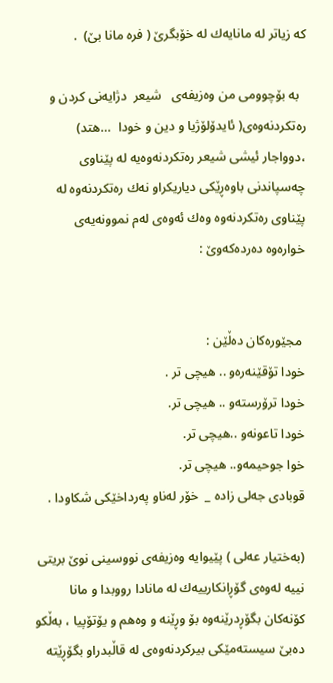كه‌ زیاتر له‌ مانایه‌ك له‌ خۆبگرێ‌ ( فره‌ مانا بێ)  .

  به‌ بۆچوومی من وه‌زیفه‌ی   شیعر  دژایه‌نی كردن و ره‌تكردنه‌وه‌ی( ئایدۆلۆژیا و دین و خودا  …هتد)   ،دوواجار ئیشی شیعر ره‌تكردنه‌وه‌یه‌ له‌ پێناوی چه‌سپاندنی باوه‌ڕێكی دیاریكراو نه‌ك ره‌تكردنه‌وه‌ له‌ پێناوی ره‌تكردنه‌وه‌ وه‌ك ئه‌وه‌ی له‌م نموونه‌یه‌ی خواره‌وه‌ ده‌رده‌كه‌وێ‌ :


 مجێوره‌كان ده‌ڵێن :
خودا تۆقێنه‌ره‌و .. هیچی تر .
خودا ترۆرسته‌و .. هیچی تر.
خودا تاعونه‌و ..هیچی تر.
خوا جوحیمه‌و.. هیچی تر.
قوبادی جه‌لی زاده‌ _  خۆر له‌ناو په‌رداخێكی شكاودا .

(به‌ختیار عه‌لی ) پێیوایه‌ وه‌زیفه‌ی نووسینی نوێ‌ بریتی نییه‌ له‌وه‌ی گۆڕانكارییه‌ك له‌ مانادا رووبدا و مانا كۆنه‌كان بگۆڕدرێنه‌وه‌ بۆ وڕێنه‌ و وه‌هم و یۆتۆپیا ، به‌ڵكو ده‌بێ‌ سیسته‌مێكی بیركردنه‌وه‌ی له‌ قاڵبدراو بگۆڕێته‌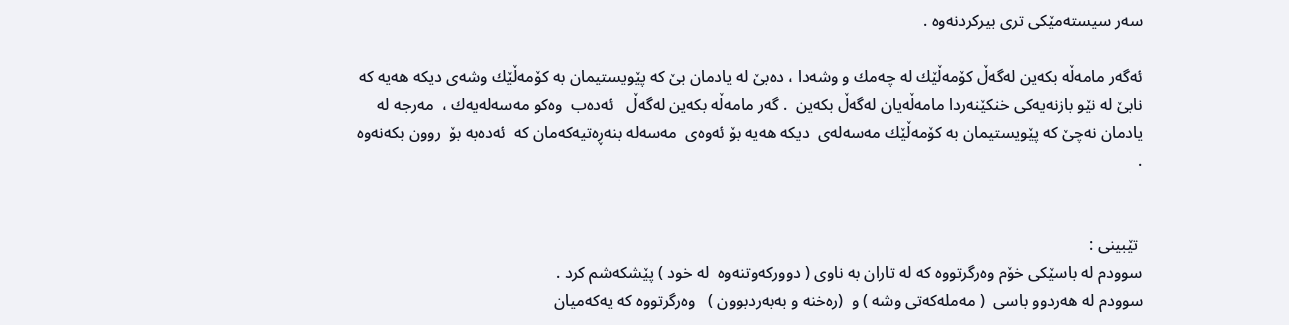سه‌ر سیسته‌مێكی تری بیركردنه‌وه‌ .

ئه‌گه‌ر مامه‌ڵه‌ بكه‌ین له‌گه‌ڵ كۆمه‌ڵێك له‌ چه‌مك و وشه‌دا ، ده‌بێ له‌ یادمان بێ‌ كه‌ پێویستیمان به‌ كۆمه‌ڵێك وشه‌ی دیكه‌ هه‌یه‌ كه‌ نابێ‌ له‌ نێو بازنه‌یه‌كی خنكێنه‌ردا مامه‌ڵه‌یان له‌گه‌ڵ بكه‌ین  . گه‌ر مامه‌ڵه‌ بكه‌ین له‌گه‌ڵ   ئه‌ده‌ب  وه‌كو مه‌سه‌له‌یه‌ك ،  مه‌رجه‌ له‌ یادمان نه‌چێ‌ كه‌ پێویستیمان به‌ كۆمه‌ڵێك مه‌سه‌له‌ی  دیكه‌ هه‌یه‌ بۆ ئه‌وه‌ی  مه‌سه‌له‌ بنه‌ڕه‌تیه‌كه‌مان كه‌  ئه‌ده‌به‌ بۆ  روون بكه‌نه‌وه‌ .


 تێبینی :
سوودم له‌ باسێكی خۆم وه‌رگرتووه‌ كه‌ له‌ تاران به‌ ناوی ( دووركه‌وتنه‌وه‌  له‌ خود ) پێشكه‌شم كرد .
سوودم له‌ هه‌ردوو باسی  ( مه‌مله‌كه‌تی وشه‌ ) و  (ره‌خنه‌ و به‌به‌ردبوون )   وه‌رگرتووه‌ كه‌ یه‌كه‌میان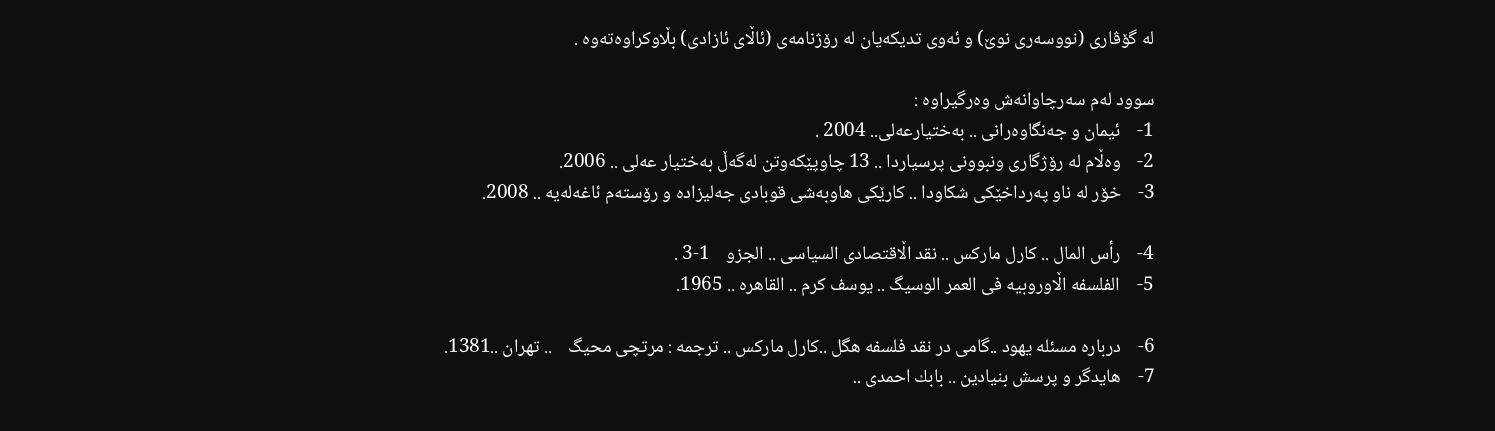له‌ گۆڤاری (نووسه‌ری نوێ‌) و ئه‌وی تدیكه‌یان له‌ رۆژنامه‌ی (ئاڵای ئازادی) بڵاوكراوه‌ته‌وه‌ .

سوود له‌م سه‌رچاوانه‌ش وه‌رگیراوه‌ :
1-    ئیمان و جه‌نگاوه‌رانی .. به‌ختیارعه‌لی.. 2004 .
2-    وه‌ڵام له‌ رۆژگاری ونبوونی پرسیاردا .. 13 چاوپێكه‌وتن له‌گه‌ڵ به‌ختیار عه‌لی .. 2006.
3-    خۆر له‌ ناو په‌رداخێكی شكاودا .. كارێكی هاوبه‌شی قوبادی جه‌لیزاده‌ و رۆسته‌م ئاغه‌له‌یه‌ .. 2008.

4-    رأس المال .. كارل ماركس .. نقد اڵاقتصادی السیاسی .. الجز‌و    1-3 .
5-    الفلسفه‌ اڵاوروبیه‌ فی العمر الوسیگ .. یوسف كرم .. القاهره‌ .. 1965.

6-    درباره‌ مسئله‌ یهود ..گامی در نقد فلسفه‌ هگل ..كارل ماركس .. ترجمه‌ : مرتچی محیگ    .. تهران ..1381.
7-    هایدگر و پرسش بنیادین .. بابك احمدی ..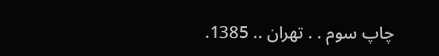چاپ سوم . . تهران .. 1385.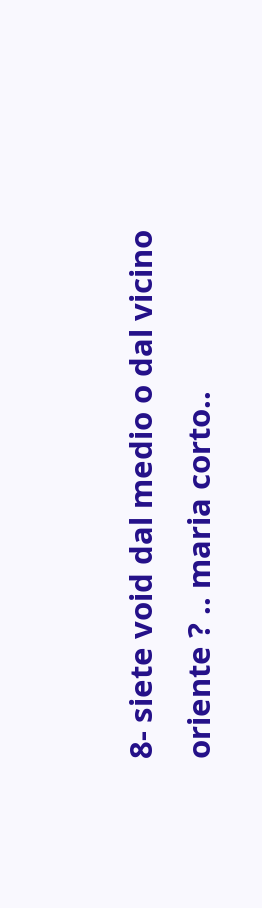8- siete void dal medio o dal vicino oriente ? .. maria corto..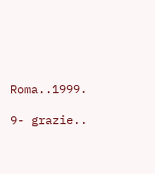Roma..1999.

9- grazie..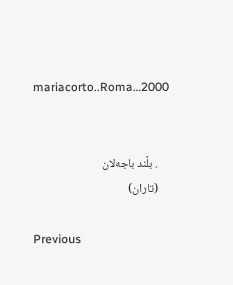mariacorto..Roma…2000


    . بڵند باجه‌لان
    (تاران)

Previous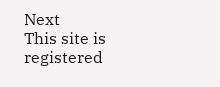Next
This site is registered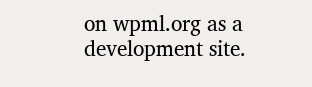on wpml.org as a development site.